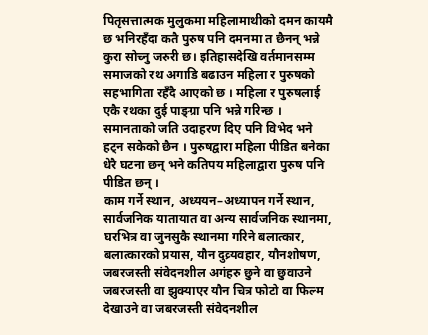पितृसत्तात्मक मुलुकमा महिलामाथीको दमन कायमै छ भनिरहँदा कतै पुरुष पनि दमनमा त छैनन् भन्ने कुरा सोच्नु जरुरी छ। इतिहासदेखि वर्तमानसम्म समाजको रथ अगाडि बढाउन महिला र पुरुषको सहभागिता रहँदै आएको छ । महिला र पुरुषलाई एकै रथका दुई पाङ्ग्रा पनि भन्ने गरिन्छ । समानताको जति उदाहरण दिए पनि विभेद भने हट्न सकेको छैन । पुरुषद्वारा महिला पीडित बनेका धेरै घटना छन् भने कतिपय महिलाद्वारा पुरुष पनि पीडित छन् ।
काम गर्ने स्थान, अध्ययन–अध्यापन गर्ने स्थान, सार्वजनिक यातायात वा अन्य सार्वजनिक स्थानमा, घरभित्र वा जुनसुकै स्थानमा गरिने बलात्कार, बलात्कारको प्रयास, यौन दुव्र्यवहार, यौनशोषण, जबरजस्ती संवेदनशील अगंहरु छुने वा छुवाउने जबरजस्ती वा झुक्याएर यौन चित्र फोटो वा फिल्म देखाउने वा जबरजस्ती संवेदनशील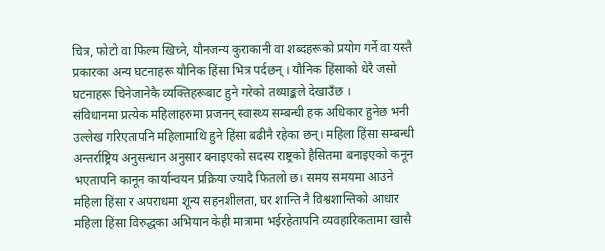चित्र, फोटो वा फिल्म खिच्ने, यौनजन्य कुराकानी वा शब्दहरूको प्रयोग गर्ने वा यस्तै प्रकारका अन्य घटनाहरू यौनिक हिंसा भित्र पर्दछन् । यौनिक हिंसाको धेरै जसो घटनाहरू चिनेजानेकै व्यक्तिहरूबाट हुने गरेको तथ्याङ्कले देखाउँछ ।
संविधानमा प्रत्येक महिलाहरुमा प्रजनन् स्वास्थ्य सम्बन्धी हक अधिकार हुनेछ भनी उल्लेख गरिएतापनि महिलामाथि हुने हिंसा बढीनै रहेका छन्। महिला हिंसा सम्बन्धी अन्तर्राष्ट्रिय अनुसन्धान अनुसार बनाइएको सदस्य राष्ट्रको हैसितमा बनाइएको कनून भएतापनि कानून कार्यान्वयन प्रक्रिया ज्यादै फितलो छ। समय समयमा आउने महिला हिंसा र अपराधमा शून्य सहनशीलता, घर शान्ति नै विश्वशान्तिको आधार महिला हिंसा विरुद्धका अभियान केही मात्रामा भईरहेतापनि व्यवहारिकतामा खासै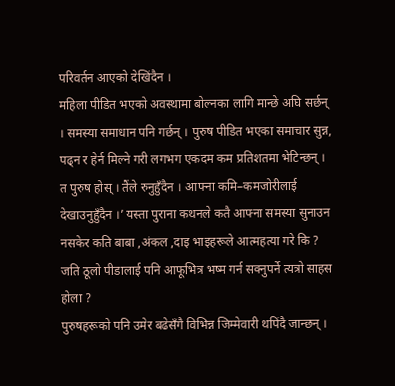परिवर्तन आएको देखिंदैन ।
महिला पीडित भएको अवस्थामा बोल्नका लागि मान्छे अघि सर्छन् । समस्या समाधान पनि गर्छन् । पुरुष पीडित भएका समाचार सुन्न, पढ्न र हेर्न मिल्ने गरी लगभग एकदम कम प्रतिशतमा भेटिन्छन् । त पुरुष होस् । तैंले रुनुहुँदैन । आफ्ना कमि–कमजोरीलाई देखाउनुहुँदैन ।’ यस्ता पुराना कथनले कतै आफ्ना समस्या सुनाउन नसकेर कति बाबा ,अंकल ,दाइ भाइहरूले आत्महत्या गरे कि ? जति ठूलो पीडालाई पनि आफूभित्र भष्म गर्न सक्नुपर्ने त्यत्रो साहस होला ?
पुरुषहरूको पनि उमेर बढेसँगै विभिन्न जिम्मेवारी थपिंदै जान्छन् ।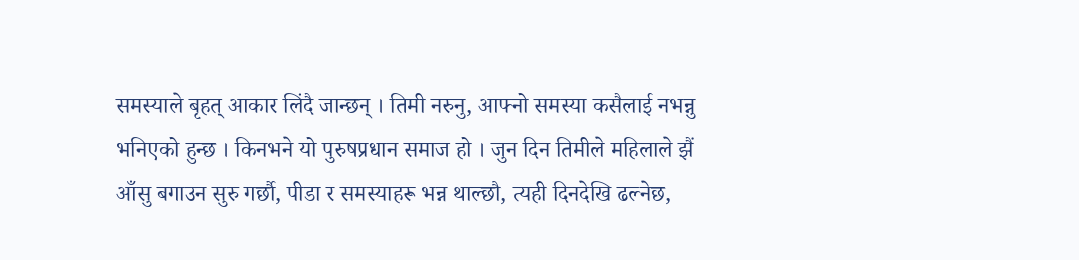समस्याले बृहत् आकार लिंदै जान्छन् । तिमी नरुनु, आफ्नो समस्या कसैलाई नभन्नु भनिएको हुन्छ । किनभने यो पुरुषप्रधान समाज हो । जुन दिन तिमीले महिलाले झैं आँसु बगाउन सुरु गर्छौ, पीडा र समस्याहरू भन्न थाल्छौ, त्यही दिनदेखि ढल्नेछ,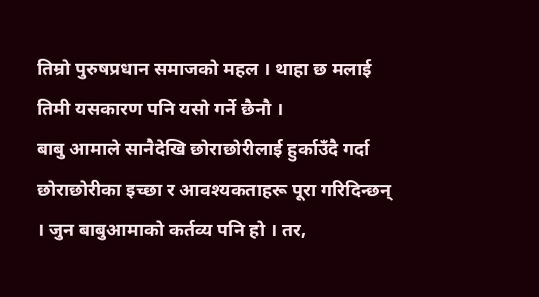तिम्रो पुरुषप्रधान समाजको महल । थाहा छ मलाई तिमी यसकारण पनि यसो गर्ने छैनौ ।
बाबु आमाले सानैदेखि छोराछोरीलाई हुर्काउँदै गर्दा छोराछोरीका इच्छा र आवश्यकताहरू पूरा गरिदिन्छन् । जुन बाबुआमाको कर्तव्य पनि हो । तर,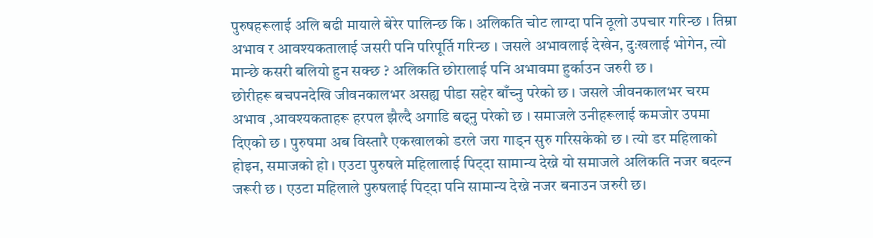पुरुषहरूलाई अलि बढी मायाले बेरेर पालिन्छ कि । अलिकति चोट लाग्दा पनि ठूलो उपचार गरिन्छ । तिम्रा अभाव र आवश्यकतालाई जसरी पनि परिपूर्ति गरिन्छ । जसले अभावलाई देखेन, दुःखलाई भोगेन, त्यो मान्छे कसरी बलियो हुन सक्छ ? अलिकति छोरालाई पनि अभावमा हुर्काउन जरुरी छ ।
छोरीहरू बचपनदेखि जीवनकालभर असह्य पीडा सहेर बाँच्नु परेको छ । जसले जीवनकालभर चरम अभाव ,आवश्यकताहरू हरपल झैल्दै अगाडि बढ्नु परेको छ । समाजले उनीहरूलाई कमजोर उपमा दिएको छ । पुरुषमा अब विस्तारै एकखालको डरले जरा गाड्न सुरु गरिसकेको छ । त्यो डर महिलाको होइन, समाजको हो । एउटा पुरुषले महिलालाई पिट्दा सामान्य देख्ने यो समाजले अलिकति नजर बदल्न जरूरी छ । एउटा महिलाले पुरुषलाई पिट्दा पनि सामान्य देख्ने नजर बनाउन जरुरी छ।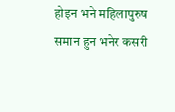होइन भने महिलापुरुष समान हुन भनेर कसरी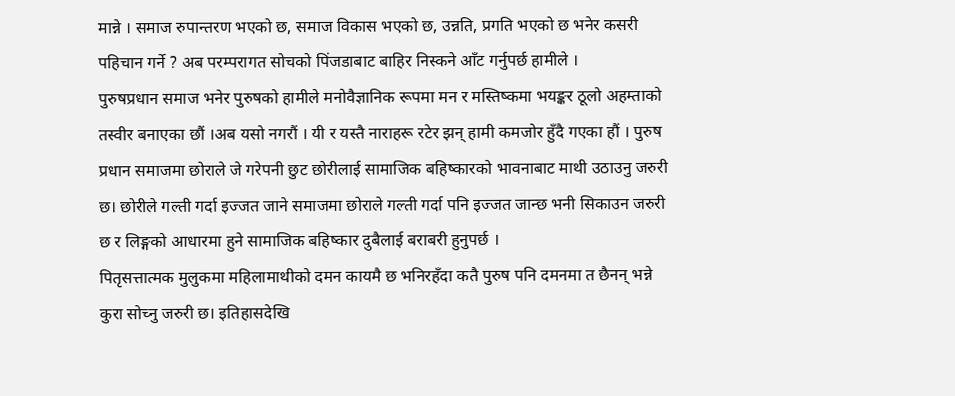मान्ने । समाज रुपान्तरण भएको छ, समाज विकास भएको छ, उन्नति, प्रगति भएको छ भनेर कसरी पहिचान गर्ने ? अब परम्परागत सोचको पिंजडाबाट बाहिर निस्कने आँट गर्नुपर्छ हामीले ।
पुरुषप्रधान समाज भनेर पुरुषको हामीले मनोवैज्ञानिक रूपमा मन र मस्तिष्कमा भयङ्कर ठूलो अहम्ताको तस्वीर बनाएका छौं ।अब यसो नगरौं । यी र यस्तै नाराहरू रटेर झन् हामी कमजोर हुँदै गएका हौं । पुरुष प्रधान समाजमा छोराले जे गरेपनी छुट छोरीलाई सामाजिक बहिष्कारको भावनाबाट माथी उठाउनु जरुरी छ। छोरीले गल्ती गर्दा इज्जत जाने समाजमा छोराले गल्ती गर्दा पनि इज्जत जान्छ भनी सिकाउन जरुरी छ र लिङ्गको आधारमा हुने सामाजिक बहिष्कार दुबैलाई बराबरी हुनुपर्छ ।
पितृसत्तात्मक मुलुकमा महिलामाथीको दमन कायमै छ भनिरहँदा कतै पुरुष पनि दमनमा त छैनन् भन्ने कुरा सोच्नु जरुरी छ। इतिहासदेखि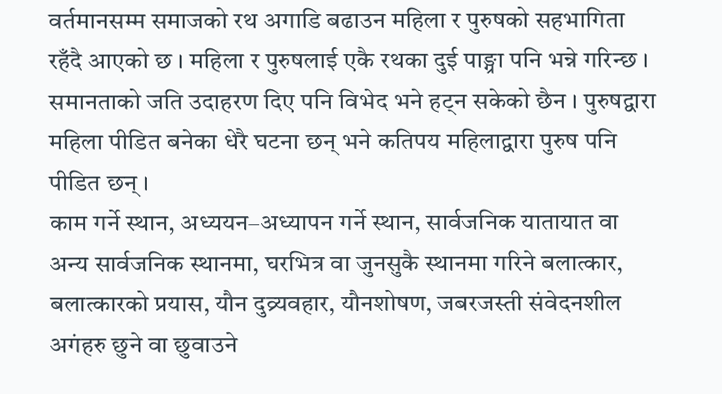वर्तमानसम्म समाजको रथ अगाडि बढाउन महिला र पुरुषको सहभागिता रहँदै आएको छ । महिला र पुरुषलाई एकै रथका दुई पाङ्ग्रा पनि भन्ने गरिन्छ । समानताको जति उदाहरण दिए पनि विभेद भने हट्न सकेको छैन । पुरुषद्वारा महिला पीडित बनेका धेरै घटना छन् भने कतिपय महिलाद्वारा पुरुष पनि पीडित छन् ।
काम गर्ने स्थान, अध्ययन–अध्यापन गर्ने स्थान, सार्वजनिक यातायात वा अन्य सार्वजनिक स्थानमा, घरभित्र वा जुनसुकै स्थानमा गरिने बलात्कार, बलात्कारको प्रयास, यौन दुव्र्यवहार, यौनशोषण, जबरजस्ती संवेदनशील अगंहरु छुने वा छुवाउने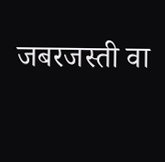जबरजस्ती वा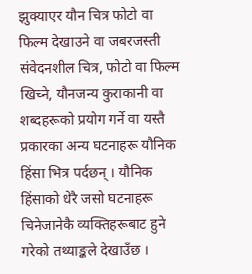झुक्याएर यौन चित्र फोटो वा फिल्म देखाउने वा जबरजस्ती संवेदनशील चित्र, फोटो वा फिल्म खिच्ने, यौनजन्य कुराकानी वा शब्दहरूको प्रयोग गर्ने वा यस्तै प्रकारका अन्य घटनाहरू यौनिक हिंसा भित्र पर्दछन् । यौनिक हिंसाको धेरै जसो घटनाहरू चिनेजानेकै व्यक्तिहरूबाट हुने गरेको तथ्याङ्कले देखाउँछ ।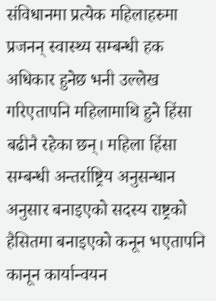संविधानमा प्रत्येक महिलाहरुमा प्रजनन् स्वास्थ्य सम्बन्धी हक अधिकार हुनेछ भनी उल्लेख गरिएतापनि महिलामाथि हुने हिंसा बढीनै रहेका छन्। महिला हिंसा सम्बन्धी अन्तर्राष्ट्रिय अनुसन्धान अनुसार बनाइएको सदस्य राष्ट्रको हैसितमा बनाइएको कनून भएतापनि कानून कार्यान्वयन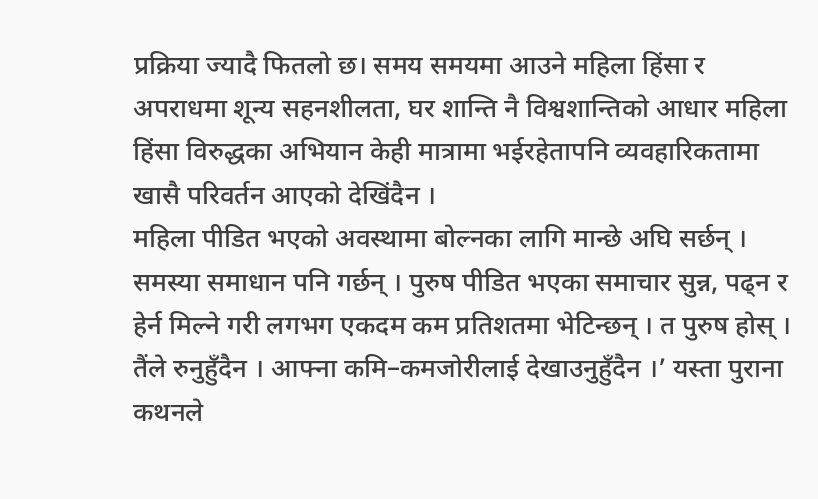प्रक्रिया ज्यादै फितलो छ। समय समयमा आउने महिला हिंसा र अपराधमा शून्य सहनशीलता, घर शान्ति नै विश्वशान्तिको आधार महिला हिंसा विरुद्धका अभियान केही मात्रामा भईरहेतापनि व्यवहारिकतामा खासै परिवर्तन आएको देखिंदैन ।
महिला पीडित भएको अवस्थामा बोल्नका लागि मान्छे अघि सर्छन् । समस्या समाधान पनि गर्छन् । पुरुष पीडित भएका समाचार सुन्न, पढ्न र हेर्न मिल्ने गरी लगभग एकदम कम प्रतिशतमा भेटिन्छन् । त पुरुष होस् । तैंले रुनुहुँदैन । आफ्ना कमि–कमजोरीलाई देखाउनुहुँदैन ।’ यस्ता पुराना कथनले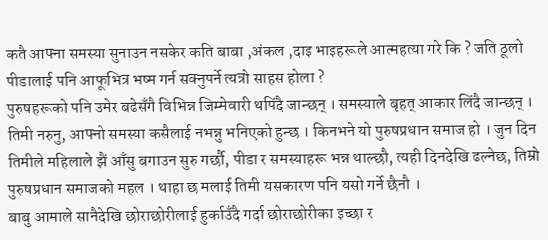कतै आफ्ना समस्या सुनाउन नसकेर कति बाबा ,अंकल ,दाइ भाइहरूले आत्महत्या गरे कि ? जति ठूलो पीडालाई पनि आफूभित्र भष्म गर्न सक्नुपर्ने त्यत्रो साहस होला ?
पुरुषहरूको पनि उमेर बढेसँगै विभिन्न जिम्मेवारी थपिंदै जान्छन् । समस्याले बृहत् आकार लिंदै जान्छन् । तिमी नरुनु, आफ्नो समस्या कसैलाई नभन्नु भनिएको हुन्छ । किनभने यो पुरुषप्रधान समाज हो । जुन दिन तिमीले महिलाले झैं आँसु बगाउन सुरु गर्छौ, पीडा र समस्याहरू भन्न थाल्छौ, त्यही दिनदेखि ढल्नेछ, तिम्रो पुरुषप्रधान समाजको महल । थाहा छ मलाई तिमी यसकारण पनि यसो गर्ने छैनौ ।
बाबु आमाले सानैदेखि छोराछोरीलाई हुर्काउँदै गर्दा छोराछोरीका इच्छा र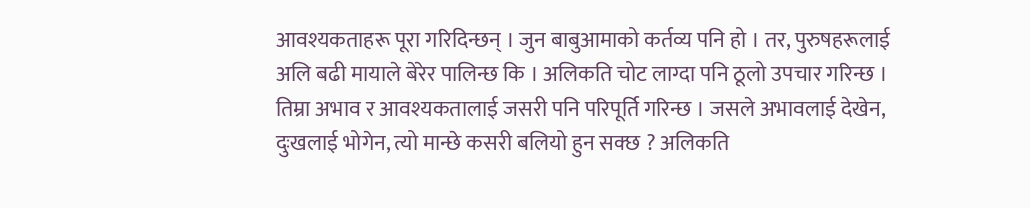आवश्यकताहरू पूरा गरिदिन्छन् । जुन बाबुआमाको कर्तव्य पनि हो । तर, पुरुषहरूलाई अलि बढी मायाले बेरेर पालिन्छ कि । अलिकति चोट लाग्दा पनि ठूलो उपचार गरिन्छ । तिम्रा अभाव र आवश्यकतालाई जसरी पनि परिपूर्ति गरिन्छ । जसले अभावलाई देखेन, दुःखलाई भोगेन, त्यो मान्छे कसरी बलियो हुन सक्छ ? अलिकति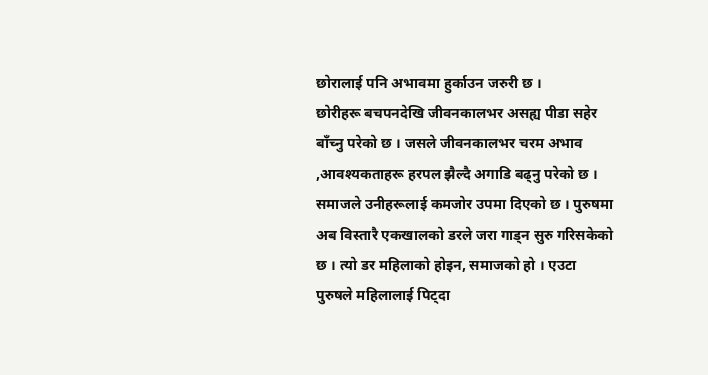छोरालाई पनि अभावमा हुर्काउन जरुरी छ ।
छोरीहरू बचपनदेखि जीवनकालभर असह्य पीडा सहेर बाँच्नु परेको छ । जसले जीवनकालभर चरम अभाव ,आवश्यकताहरू हरपल झैल्दै अगाडि बढ्नु परेको छ । समाजले उनीहरूलाई कमजोर उपमा दिएको छ । पुरुषमा अब विस्तारै एकखालको डरले जरा गाड्न सुरु गरिसकेको छ । त्यो डर महिलाको होइन, समाजको हो । एउटा पुरुषले महिलालाई पिट्दा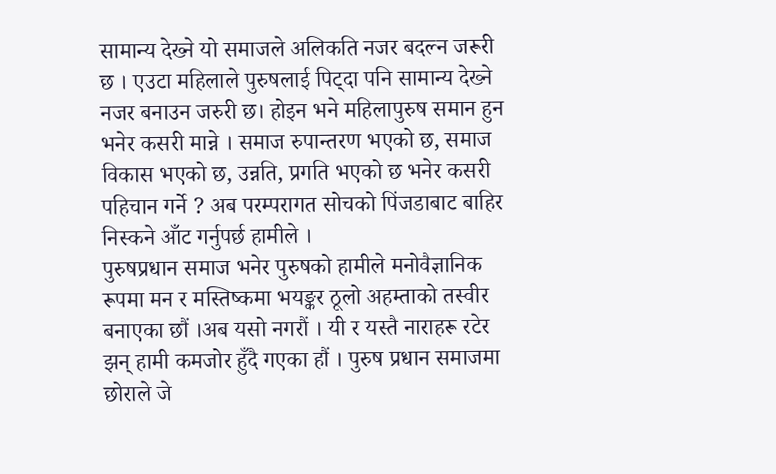सामान्य देख्ने यो समाजले अलिकति नजर बदल्न जरूरी छ । एउटा महिलाले पुरुषलाई पिट्दा पनि सामान्य देख्ने नजर बनाउन जरुरी छ। होइन भने महिलापुरुष समान हुन भनेर कसरी मान्ने । समाज रुपान्तरण भएको छ, समाज विकास भएको छ, उन्नति, प्रगति भएको छ भनेर कसरी पहिचान गर्ने ? अब परम्परागत सोचको पिंजडाबाट बाहिर निस्कने आँट गर्नुपर्छ हामीले ।
पुरुषप्रधान समाज भनेर पुरुषको हामीले मनोवैज्ञानिक रूपमा मन र मस्तिष्कमा भयङ्कर ठूलो अहम्ताको तस्वीर बनाएका छौं ।अब यसो नगरौं । यी र यस्तै नाराहरू रटेर झन् हामी कमजोर हुँदै गएका हौं । पुरुष प्रधान समाजमा छोराले जे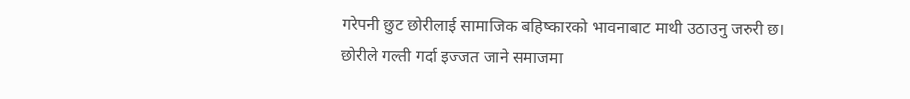गरेपनी छुट छोरीलाई सामाजिक बहिष्कारको भावनाबाट माथी उठाउनु जरुरी छ। छोरीले गल्ती गर्दा इज्जत जाने समाजमा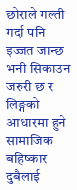छोराले गल्ती गर्दा पनि इज्जत जान्छ भनी सिकाउन जरुरी छ र लिङ्गको आधारमा हुने सामाजिक बहिष्कार दुबैलाई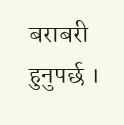बराबरी हुनुपर्छ ।